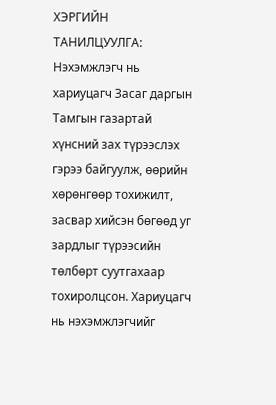ХЭРГИЙН ТАНИЛЦУУЛГА: Нэхэмжлэгч нь хариуцагч Засаг даргын Тамгын газартай хүнсний зах түрээслэх гэрээ байгуулж, өөрийн хөрөнгөөр тохижилт, засвар хийсэн бөгөөд уг зардлыг түрээсийн төлбөрт суутгахаар тохиролцсон. Хариуцагч нь нэхэмжлэгчийг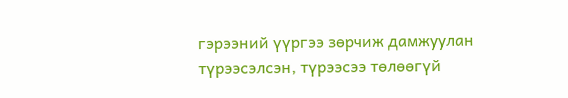гэрээний үүргээ зөрчиж дамжуулан түрээсэлсэн, түрээсээ төлөөгүй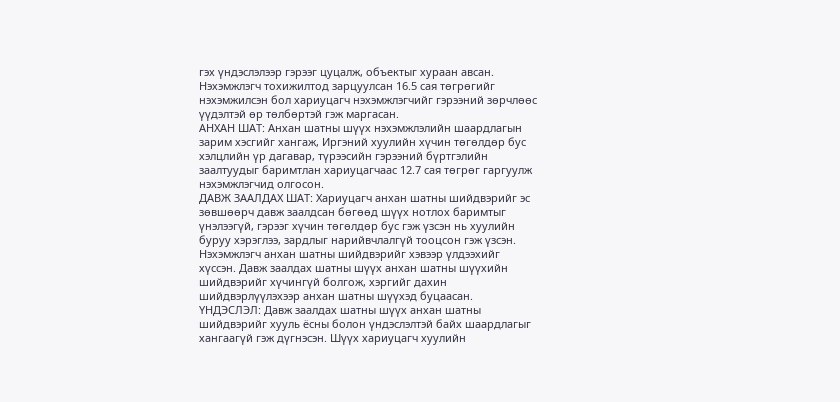гэх үндэслэлээр гэрээг цуцалж, объектыг хураан авсан. Нэхэмжлэгч тохижилтод зарцуулсан 16.5 сая төгрөгийг нэхэмжилсэн бол хариуцагч нэхэмжлэгчийг гэрээний зөрчлөөс үүдэлтэй өр төлбөртэй гэж маргасан.
АНХАН ШАТ: Анхан шатны шүүх нэхэмжлэлийн шаардлагын зарим хэсгийг хангаж, Иргэний хуулийн хүчин төгөлдөр бус хэлцлийн үр дагавар, түрээсийн гэрээний бүртгэлийн заалтуудыг баримтлан хариуцагчаас 12.7 сая төгрөг гаргуулж нэхэмжлэгчид олгосон.
ДАВЖ ЗААЛДАХ ШАТ: Хариуцагч анхан шатны шийдвэрийг эс зөвшөөрч давж заалдсан бөгөөд шүүх нотлох баримтыг үнэлээгүй, гэрээг хүчин төгөлдөр бус гэж үзсэн нь хуулийн буруу хэрэглээ, зардлыг нарийвчлалгүй тооцсон гэж үзсэн. Нэхэмжлэгч анхан шатны шийдвэрийг хэвээр үлдээхийг хүссэн. Давж заалдах шатны шүүх анхан шатны шүүхийн шийдвэрийг хүчингүй болгож, хэргийг дахин шийдвэрлүүлэхээр анхан шатны шүүхэд буцаасан.
ҮНДЭСЛЭЛ: Давж заалдах шатны шүүх анхан шатны шийдвэрийг хууль ёсны болон үндэслэлтэй байх шаардлагыг хангаагүй гэж дүгнэсэн. Шүүх хариуцагч хуулийн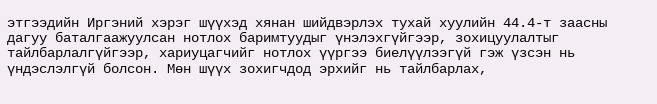этгээдийн Иргэний хэрэг шүүхэд хянан шийдвэрлэх тухай хуулийн 44.4-т заасны дагуу баталгаажуулсан нотлох баримтуудыг үнэлэхгүйгээр, зохицуулалтыг тайлбарлалгүйгээр, хариуцагчийг нотлох үүргээ биелүүлээгүй гэж үзсэн нь үндэслэлгүй болсон. Мөн шүүх зохигчдод эрхийг нь тайлбарлах,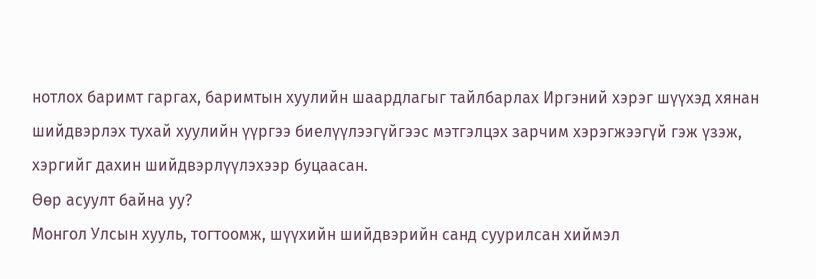нотлох баримт гаргах, баримтын хуулийн шаардлагыг тайлбарлах Иргэний хэрэг шүүхэд хянан шийдвэрлэх тухай хуулийн үүргээ биелүүлээгүйгээс мэтгэлцэх зарчим хэрэгжээгүй гэж үзэж, хэргийг дахин шийдвэрлүүлэхээр буцаасан.
Өөр асуулт байна уу?
Монгол Улсын хууль, тогтоомж, шүүхийн шийдвэрийн санд суурилсан хиймэл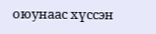оюунаас хүссэн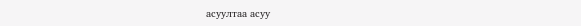асуултаа асуу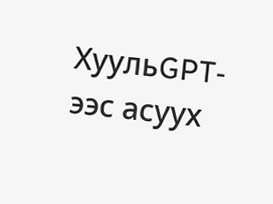ХуульGPT-ээс асуух